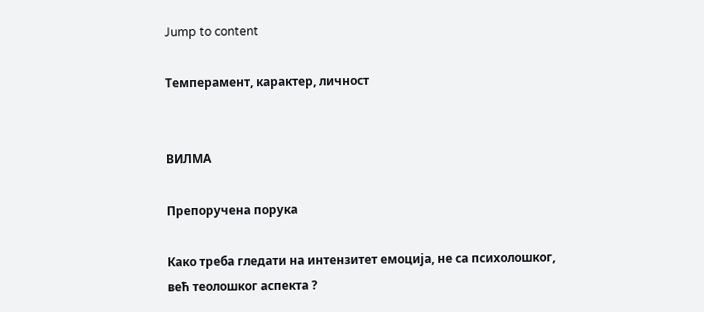Jump to content

Темперамент, карактер, личност


ВИЛМА

Препоручена порука

Како треба гледати на интензитет емоција, не са психолошког, већ теолошког аспекта ?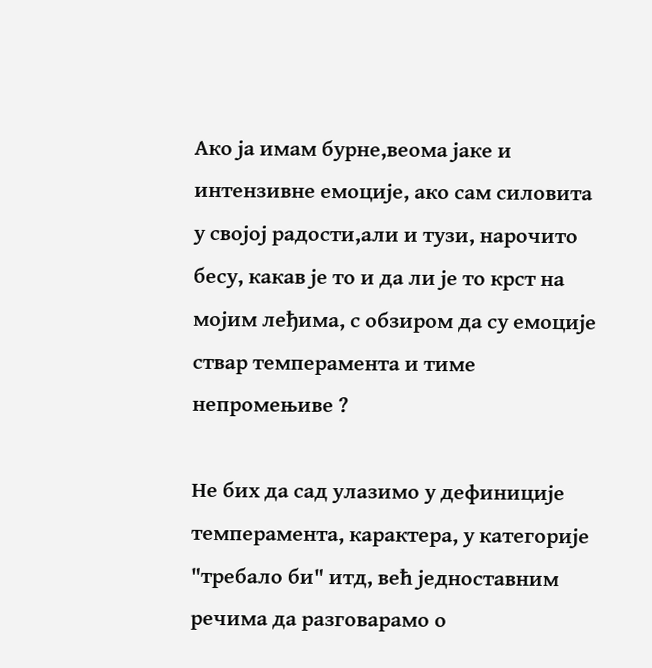Ако ја имам бурне,веома јаке и интензивне емоције, ако сам силовита у својој радости,али и тузи, нарочито бесу, какав је то и да ли је то крст на мојим леђима, с обзиром да су емоције ствар темперамента и тиме непромењиве ?

Не бих да сад улазимо у дефиниције темперамента, карактера, у категорије "требало би" итд, већ једноставним речима да разговарамо о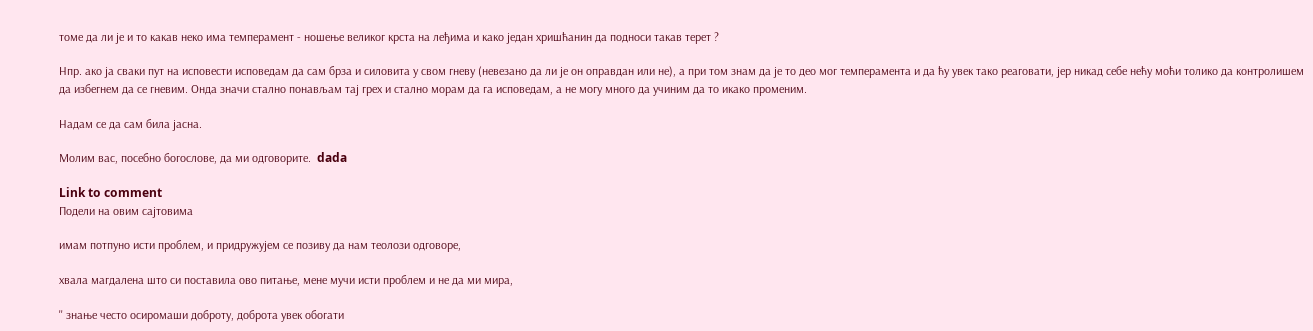томе да ли је и то какав неко има темперамент - ношење великог крста на леђима и како један хришћанин да подноси такав терет ?

Нпр. ако ја сваки пут на исповести исповедам да сам брза и силовита у свом гневу (невезано да ли је он оправдан или не), а при том знам да је то део мог темперамента и да ћу увек тако реаговати, јер никад себе нећу моћи толико да контролишем да избегнем да се гневим. Онда значи стално понављам тај грех и стално морам да га исповедам, а не могу много да учиним да то икако променим.

Надам се да сам била јасна.

Молим вас, посебно богослове, да ми одговорите.  dada

Link to comment
Подели на овим сајтовима

имам потпуно исти проблем, и придружујем се позиву да нам теолози одговоре,

хвала магдалена што си поставила ово питање, мене мучи исти проблем и не да ми мира,

'' знање често осиромаши доброту, доброта увек обогати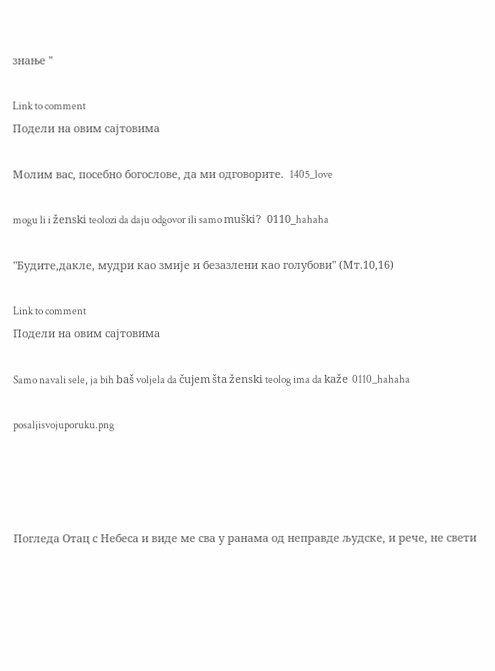знање ''

Link to comment
Подели на овим сајтовима

Молим вас, посебно богослове, да ми одговорите.  1405_love

mogu li i ženski teolozi da daju odgovor ili samo muški?  0110_hahaha

"Будите,дакле, мудри као змије и безазлени као голубови" (Мт.10,16)

Link to comment
Подели на овим сајтовима

Samo navali sele, ja bih baš voljela da čujem šta ženski teolog ima da kaže  0110_hahaha

posaljisvojuporuku.png




Погледа Отац с Небеса и виде ме сва у ранама од неправде људске, и рече, не свети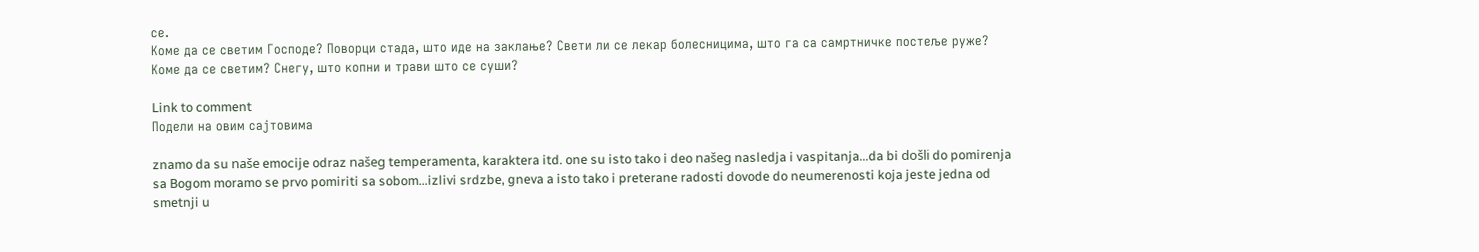се.
Коме да се светим Господе? Поворци стада, што иде на заклање? Свети ли се лекар болесницима, што га са самртничке постеље руже? Коме да се светим? Снегу, што копни и трави што се суши?

Link to comment
Подели на овим сајтовима

znamo da su naše emocije odraz našeg temperamenta, karaktera itd. one su isto tako i deo našeg nasledja i vaspitanja...da bi došli do pomirenja sa Bogom moramo se prvo pomiriti sa sobom...izlivi srdzbe, gneva a isto tako i preterane radosti dovode do neumerenosti koja jeste jedna od smetnji u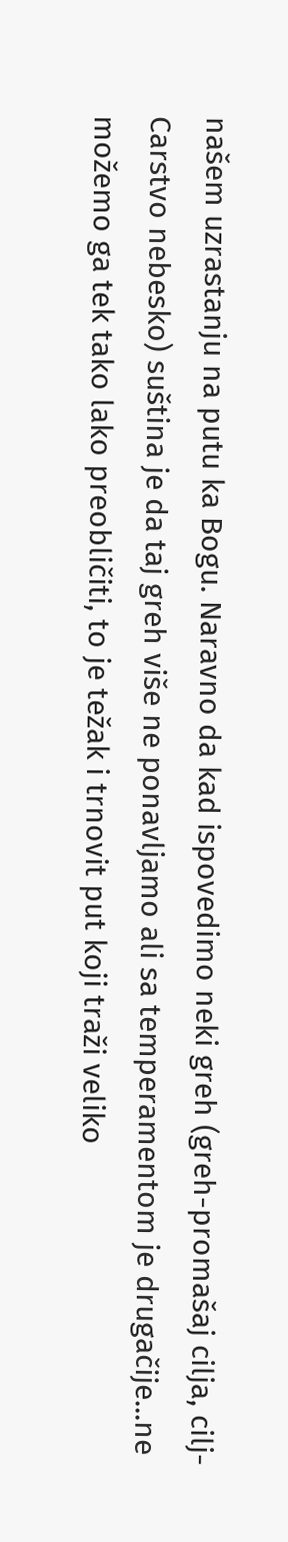našem uzrastanju na putu ka Bogu. Naravno da kad ispovedimo neki greh (greh-promašaj cilja, cilj- Carstvo nebesko) suština je da taj greh više ne ponavljamo ali sa temperamentom je drugačije...ne možemo ga tek tako lako preobličiti, to je težak i trnovit put koji traži veliko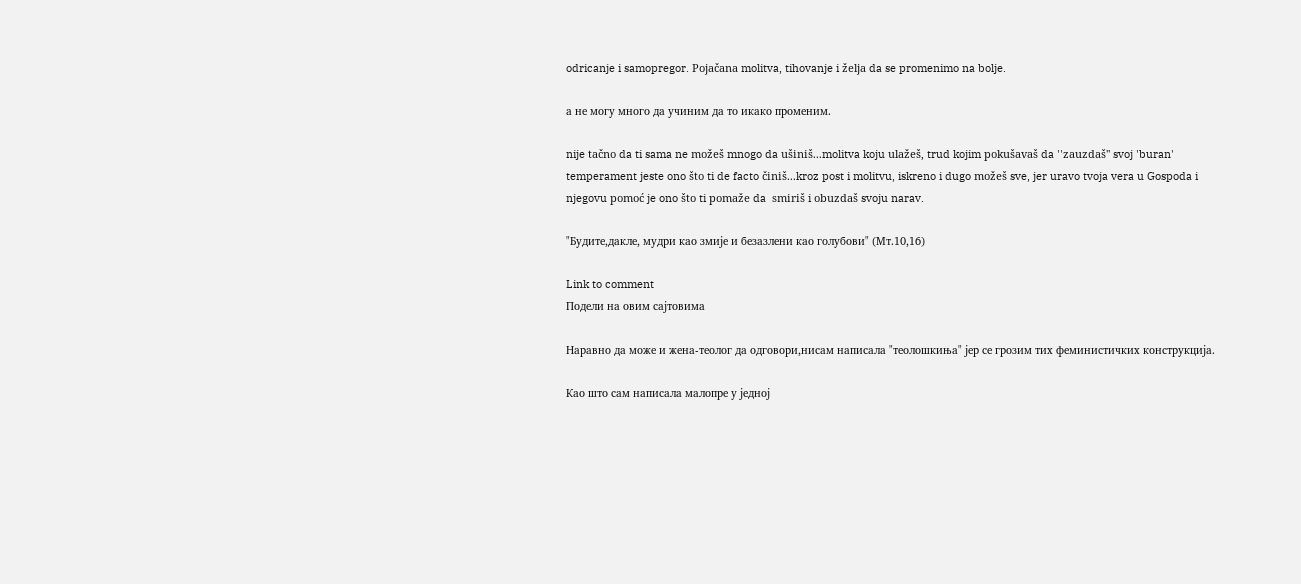odricanje i samopregor. Pojačana molitva, tihovanje i želja da se promenimo na bolje.

а не могу много да учиним да то икако променим.

nije tačno da ti sama ne možeš mnogo da ušiniš...molitva koju ulažeš, trud kojim pokušavaš da ''zauzdaš'' svoj 'buran' temperament jeste ono što ti de facto činiš...kroz post i molitvu, iskreno i dugo možeš sve, jer uravo tvoja vera u Gospoda i njegovu pomoć je ono što ti pomaže da  smiriš i obuzdaš svoju narav.

"Будите,дакле, мудри као змије и безазлени као голубови" (Мт.10,16)

Link to comment
Подели на овим сајтовима

Наравно да може и жена-теолог да одговори,нисам написала "теолошкиња" јер се грозим тих феминистичких конструкција.

Као што сам написала малопре у једној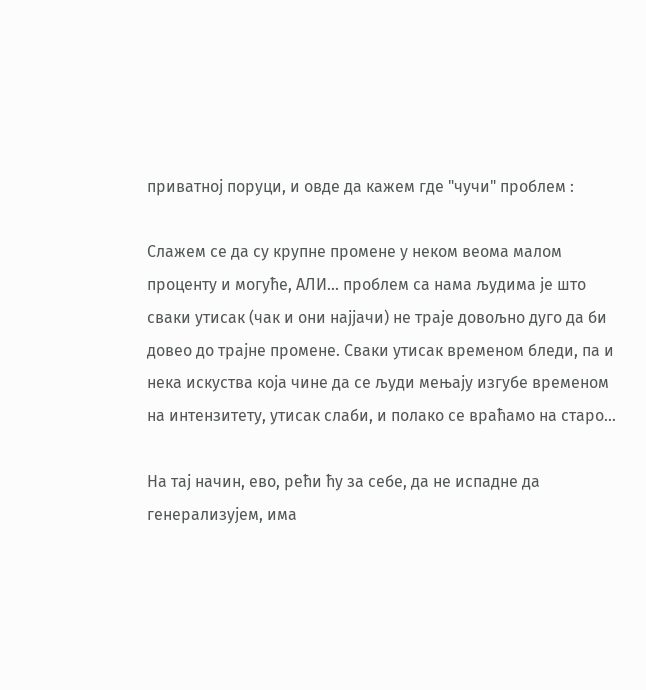приватној поруци, и овде да кажем где "чучи" проблем :

Слажем се да су крупне промене у неком веома малом проценту и могуће, АЛИ... проблем са нама људима је што сваки утисак (чак и они најјачи) не траје довољно дуго да би довео до трајне промене. Сваки утисак временом бледи, па и нека искуства која чине да се људи мењају изгубе временом на интензитету, утисак слаби, и полако се враћамо на старо...

На тај начин, ево, рећи ћу за себе, да не испадне да генерализујем, има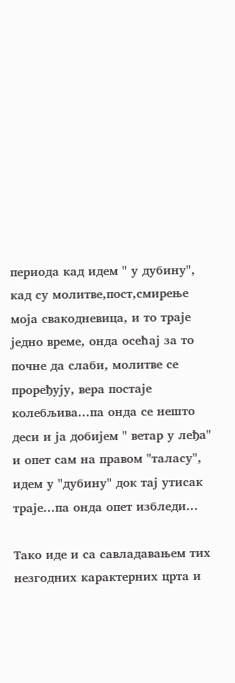периода кад идем " у дубину", кад су молитве,пост,смирење моја свакодневица, и то траје једно време, онда осећај за то почне да слаби, молитве се проређују, вера постаје колебљива...па онда се нешто деси и ја добијем " ветар у леђа" и опет сам на правом "таласу", идем у "дубину" док тај утисак траје...па онда опет избледи...

Тако иде и са савладавањем тих незгодних карактерних црта и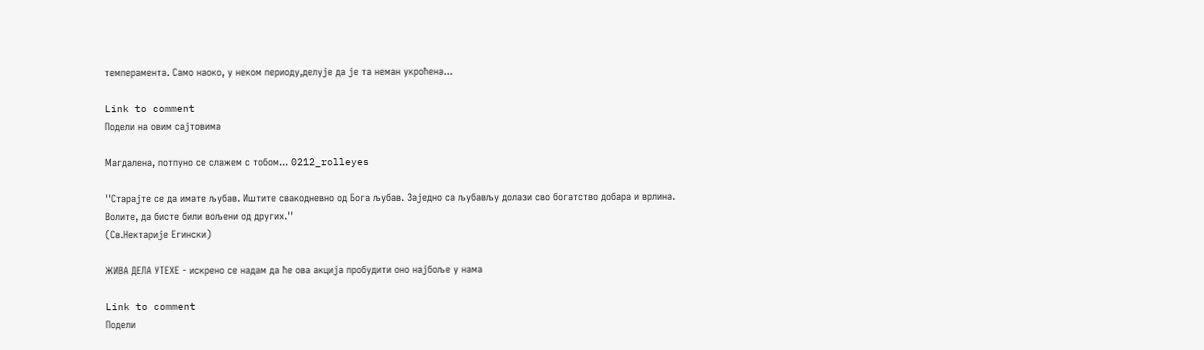темперамента. Само наоко, у неком периоду,делује да је та неман укроћена...

Link to comment
Подели на овим сајтовима

Магдалена, потпуно се слажем с тобом... 0212_rolleyes

''Старајте се да имате љубав. Иштите свакодневно од Бога љубав. Заједно са љубављу долази сво богатство добара и врлина. Волите, да бисте били вољени од других.''
(Св.Нектарије Егински)

ЖИВА ДЕЛА УТЕХЕ - искрено се надам да ће ова акција пробудити оно најбоље у нама

Link to comment
Подели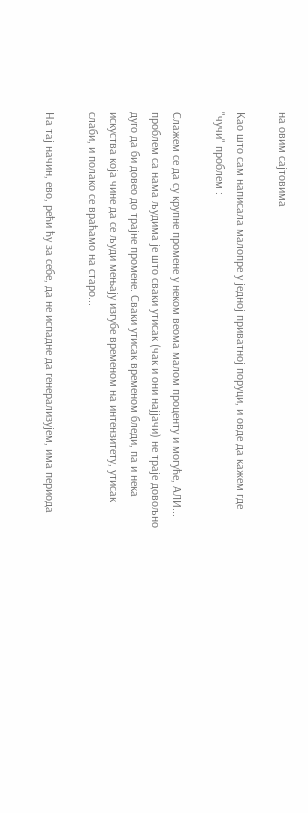на овим сајтовима

Као што сам написала малопре у једној приватној поруци, и овде да кажем где "чучи" проблем :

Слажем се да су крупне промене у неком веома малом проценту и могуће, АЛИ... проблем са нама људима је што сваки утисак (чак и они најјачи) не траје довољно дуго да би довео до трајне промене. Сваки утисак временом бледи, па и нека искуства која чине да се људи мењају изгубе временом на интензитету, утисак слаби, и полако се враћамо на старо...

На тај начин, ево, рећи ћу за себе, да не испадне да генерализујем, има периода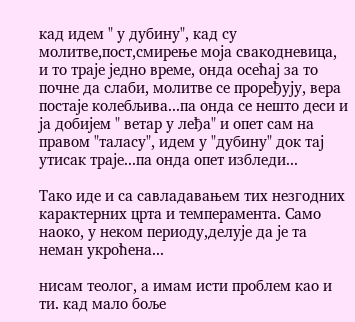кад идем " у дубину", кад су молитве,пост,смирење моја свакодневица, и то траје једно време, онда осећај за то почне да слаби, молитве се проређују, вера постаје колебљива...па онда се нешто деси и ја добијем " ветар у леђа" и опет сам на правом "таласу", идем у "дубину" док тај утисак траје...па онда опет избледи...

Тако иде и са савладавањем тих незгодних карактерних црта и темперамента. Само наоко, у неком периоду,делује да је та неман укроћена...

нисам теолог, а имам исти проблем као и ти. кад мало боље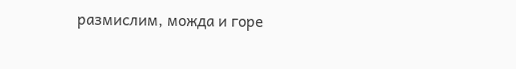размислим, можда и горе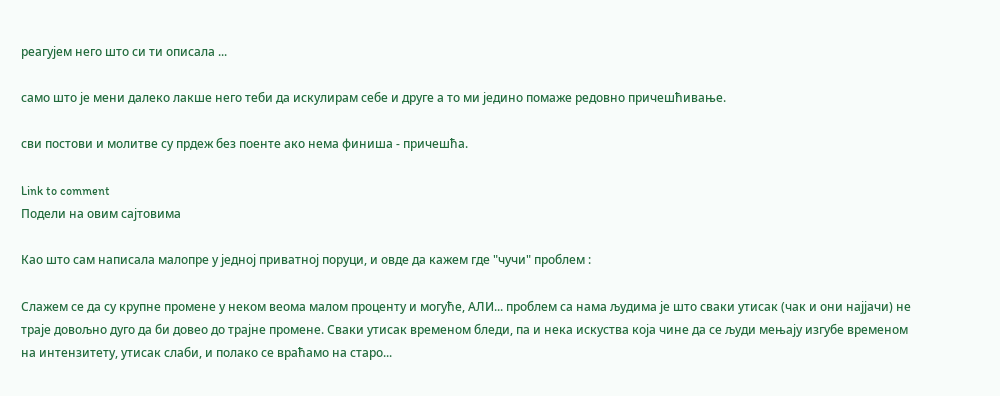реагујем него што си ти описала ...

само што је мени далеко лакше него теби да искулирам себе и друге а то ми једино помаже редовно причешћивање.

сви постови и молитве су прдеж без поенте ако нема финиша - причешћа.

Link to comment
Подели на овим сајтовима

Као што сам написала малопре у једној приватној поруци, и овде да кажем где "чучи" проблем :

Слажем се да су крупне промене у неком веома малом проценту и могуће, АЛИ... проблем са нама људима је што сваки утисак (чак и они најјачи) не траје довољно дуго да би довео до трајне промене. Сваки утисак временом бледи, па и нека искуства која чине да се људи мењају изгубе временом на интензитету, утисак слаби, и полако се враћамо на старо...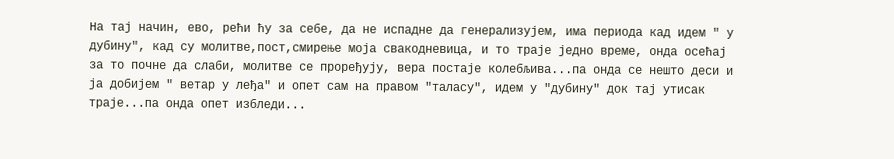На тај начин, ево, рећи ћу за себе, да не испадне да генерализујем, има периода кад идем " у дубину", кад су молитве,пост,смирење моја свакодневица, и то траје једно време, онда осећај за то почне да слаби, молитве се проређују, вера постаје колебљива...па онда се нешто деси и ја добијем " ветар у леђа" и опет сам на правом "таласу", идем у "дубину" док тај утисак траје...па онда опет избледи...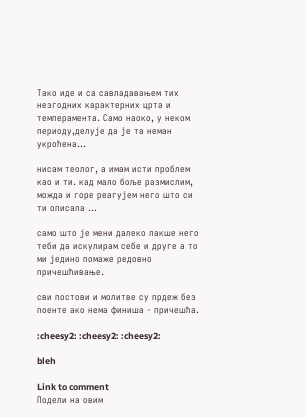Тако иде и са савладавањем тих незгодних карактерних црта и темперамента. Само наоко, у неком периоду,делује да је та неман укроћена...

нисам теолог, а имам исти проблем као и ти. кад мало боље размислим, можда и горе реагујем него што си ти описала ...

само што је мени далеко лакше него теби да искулирам себе и друге а то ми једино помаже редовно причешћивање.

сви постови и молитве су прдеж без поенте ако нема финиша - причешћа.

:cheesy2: :cheesy2: :cheesy2:

bleh

Link to comment
Подели на овим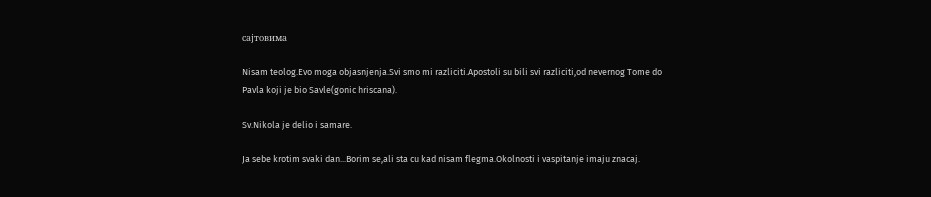сајтовима

Nisam teolog.Evo moga objasnjenja.Svi smo mi razliciti.Apostoli su bili svi razliciti,od nevernog Tome do Pavla koji je bio Savle(gonic hriscana).

Sv.Nikola je delio i samare.

Ja sebe krotim svaki dan...Borim se,ali sta cu kad nisam flegma.Okolnosti i vaspitanje imaju znacaj.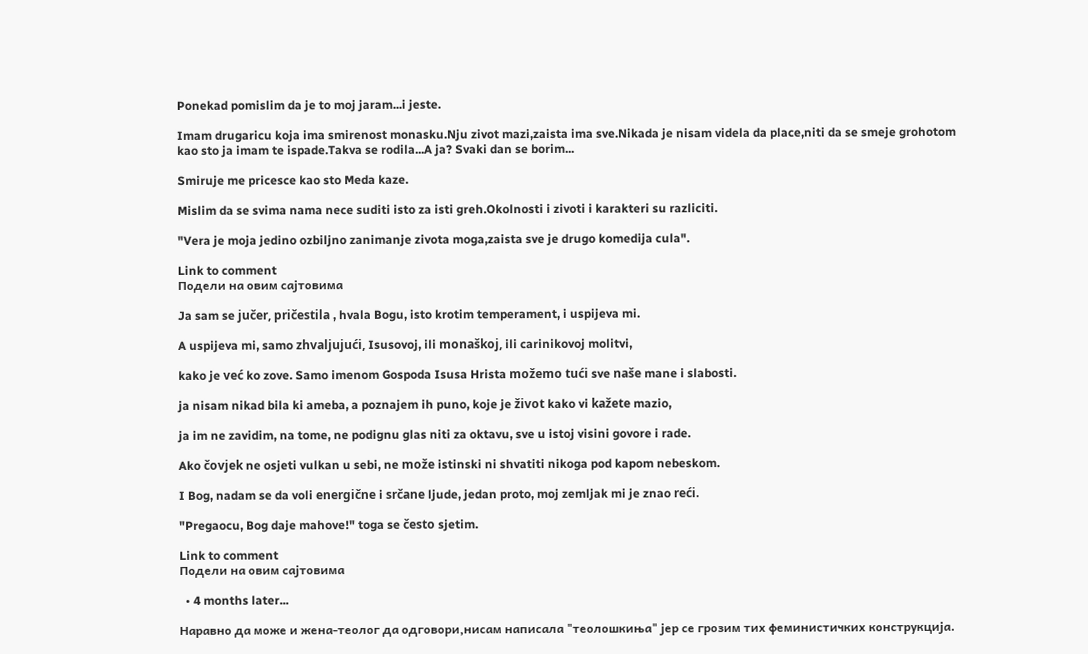Ponekad pomislim da je to moj jaram...i jeste.

Imam drugaricu koja ima smirenost monasku.Nju zivot mazi,zaista ima sve.Nikada je nisam videla da place,niti da se smeje grohotom kao sto ja imam te ispade.Takva se rodila...A ja? Svaki dan se borim...

Smiruje me pricesce kao sto Meda kaze.

Mislim da se svima nama nece suditi isto za isti greh.Okolnosti i zivoti i karakteri su razliciti.

"Vera je moja jedino ozbiljno zanimanje zivota moga,zaista sve je drugo komedija cula".

Link to comment
Подели на овим сајтовима

Ja sam se jučer, pričestila , hvala Bogu, isto krotim temperament, i uspijeva mi.

A uspijeva mi, samo zhvaljujući, Isusovoj, ili monaškoj, ili carinikovoj molitvi,

kako je već ko zove. Samo imenom Gospoda Isusa Hrista možemo tući sve naše mane i slabosti.

ja nisam nikad bila ki ameba, a poznajem ih puno, koje je život kako vi kažete mazio,

ja im ne zavidim, na tome, ne podignu glas niti za oktavu, sve u istoj visini govore i rade.

Ako čovjek ne osjeti vulkan u sebi, ne može istinski ni shvatiti nikoga pod kapom nebeskom.

I Bog, nadam se da voli energične i srčane ljude, jedan proto, moj zemljak mi je znao reći.

"Pregaocu, Bog daje mahove!" toga se često sjetim.

Link to comment
Подели на овим сајтовима

  • 4 months later...

Наравно да може и жена-теолог да одговори,нисам написала "теолошкиња" јер се грозим тих феминистичких конструкција.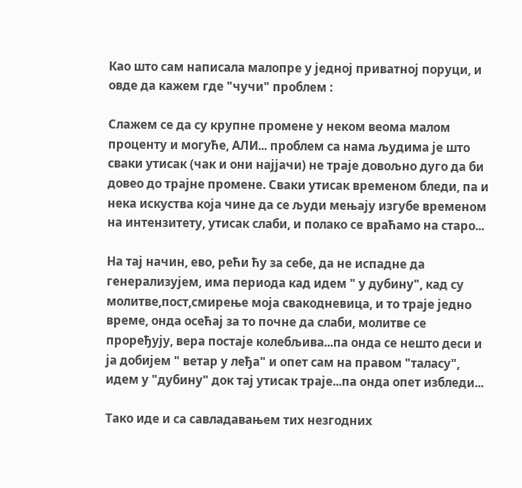Као што сам написала малопре у једној приватној поруци, и овде да кажем где "чучи" проблем :

Слажем се да су крупне промене у неком веома малом проценту и могуће, АЛИ... проблем са нама људима је што сваки утисак (чак и они најјачи) не траје довољно дуго да би довео до трајне промене. Сваки утисак временом бледи, па и нека искуства која чине да се људи мењају изгубе временом на интензитету, утисак слаби, и полако се враћамо на старо...

На тај начин, ево, рећи ћу за себе, да не испадне да генерализујем, има периода кад идем " у дубину", кад су молитве,пост,смирење моја свакодневица, и то траје једно време, онда осећај за то почне да слаби, молитве се проређују, вера постаје колебљива...па онда се нешто деси и ја добијем " ветар у леђа" и опет сам на правом "таласу", идем у "дубину" док тај утисак траје...па онда опет избледи...

Тако иде и са савладавањем тих незгодних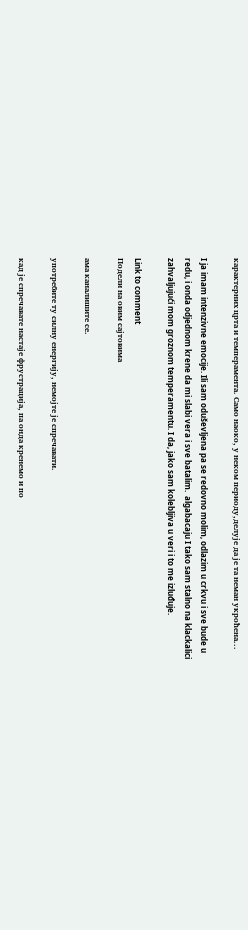карактерних црта и темперамента. Само наоко, у неком периоду,делује да је та неман укроћена...

I ja imam intenzivne emocije. Ili sam oduševljena pa se redovno molim, odlazim u crkvu i sve bude u redu, i onda odjednom krene da mi slabi vera i sve batalim.  algabacaju I tako sam stalno na klackalici zahvaljujući mom groznom temperamentu. I da, jako sam kolebljiva u veri i to me izluđuje.

Link to comment
Подели на овим сајтовима

ама каналишите се.

употребите ту силну енергију, немојте је спречавати.

кад је спречавате настаје фрустрација, па онда кренемо и по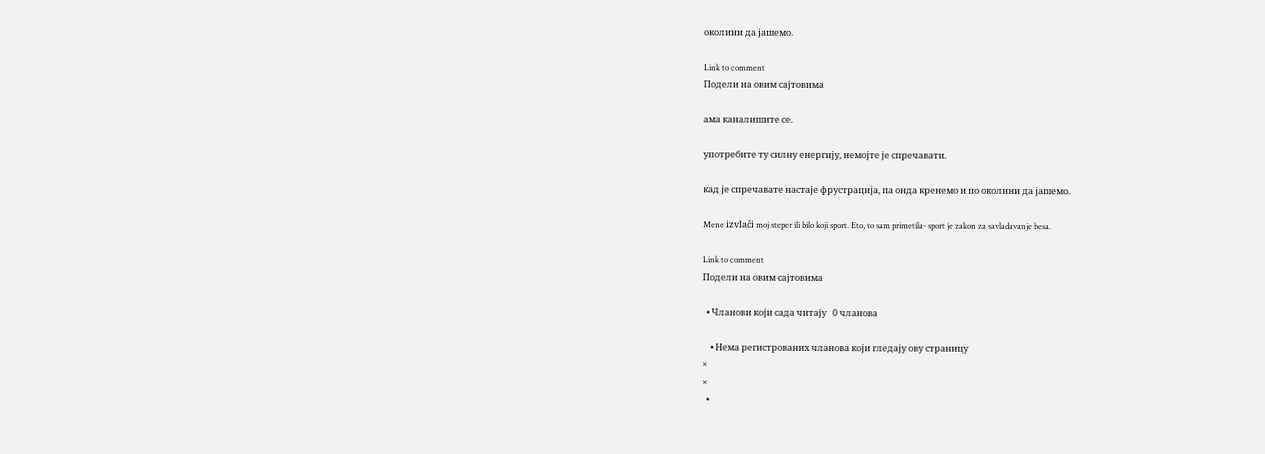околини да јашемо.

Link to comment
Подели на овим сајтовима

ама каналишите се.

употребите ту силну енергију, немојте је спречавати.

кад је спречавате настаје фрустрација, па онда кренемо и по околини да јашемо.

Mene izvlači moj steper ili bilo koji sport. Eto, to sam primetila- sport je zakon za savladavanje besa.

Link to comment
Подели на овим сајтовима

  • Чланови који сада читају   0 чланова

    • Нема регистрованих чланова који гледају ову страницу
×
×
  •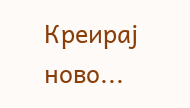Креирај ново...